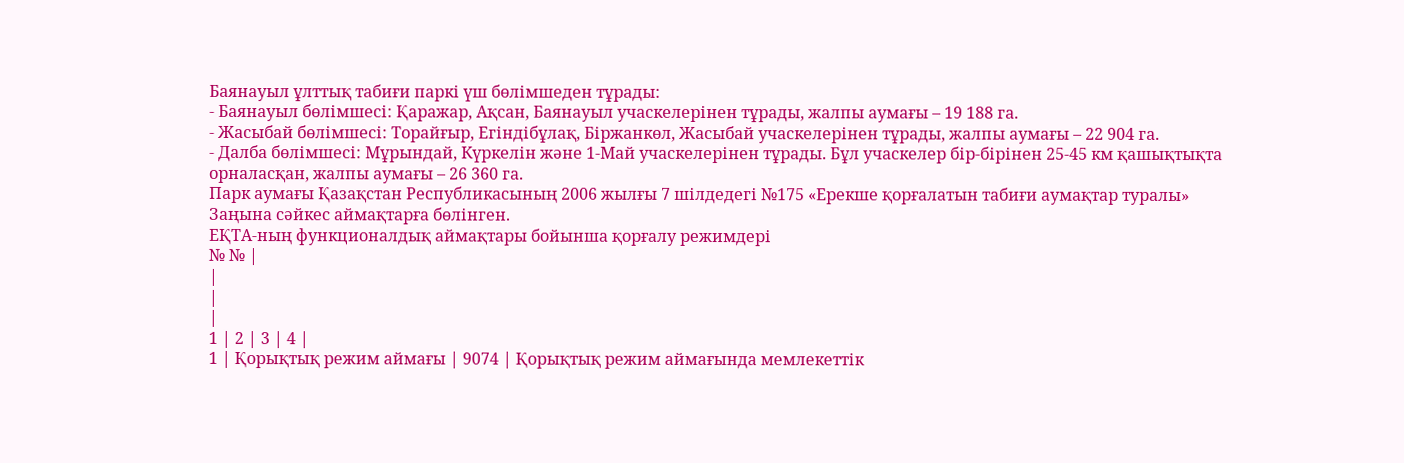Баянауыл ұлттық табиғи паркі үш бөлімшеден тұрады:
- Баянауыл бөлімшесі: Қаражар, Ақсан, Баянауыл учаскелерінен тұрады, жалпы аумағы – 19 188 га.
- Жасыбай бөлімшесі: Торайғыр, Егіндібұлақ, Біржанкөл, Жасыбай учаскелерінен тұрады, жалпы аумағы – 22 904 га.
- Далба бөлімшесі: Мұрындай, Күркелін және 1-Май учаскелерінен тұрады. Бұл учаскелер бір-бірінен 25-45 км қашықтықта орналасқан, жалпы аумағы – 26 360 га.
Парк аумағы Қазақстан Республикасының 2006 жылғы 7 шілдедегі №175 «Ерекше қорғалатын табиғи аумақтар туралы» Заңына сәйкес аймақтарға бөлінген.
ЕҚТА-ның функционалдық аймақтары бойынша қорғалу режимдері
№ № |
|
|
|
1 | 2 | 3 | 4 |
1 | Қорықтық режим аймағы | 9074 | Қорықтық режим аймағында мемлекеттік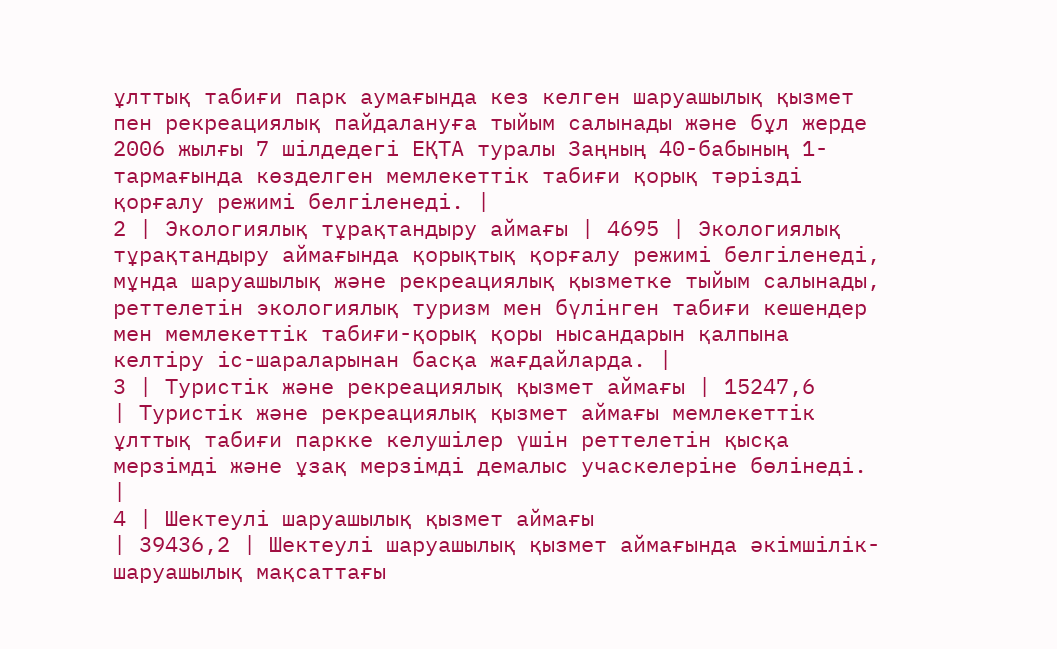ұлттық табиғи парк аумағында кез келген шаруашылық қызмет пен рекреациялық пайдалануға тыйым салынады және бұл жерде 2006 жылғы 7 шілдедегі ЕҚТА туралы Заңның 40-бабының 1-тармағында көзделген мемлекеттік табиғи қорық тәрізді қорғалу режимі белгіленеді. |
2 | Экологиялық тұрақтандыру аймағы | 4695 | Экологиялық тұрақтандыру аймағында қорықтық қорғалу режимі белгіленеді, мұнда шаруашылық және рекреациялық қызметке тыйым салынады, реттелетін экологиялық туризм мен бүлінген табиғи кешендер мен мемлекеттік табиғи-қорық қоры нысандарын қалпына келтіру іс-шараларынан басқа жағдайларда. |
3 | Туристік және рекреациялық қызмет аймағы | 15247,6
| Туристік және рекреациялық қызмет аймағы мемлекеттік ұлттық табиғи паркке келушілер үшін реттелетін қысқа мерзімді және ұзақ мерзімді демалыс учаскелеріне бөлінеді.
|
4 | Шектеулі шаруашылық қызмет аймағы
| 39436,2 | Шектеулі шаруашылық қызмет аймағында әкімшілік-шаруашылық мақсаттағы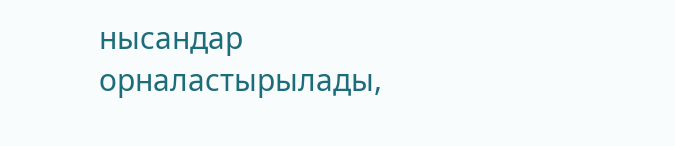нысандар орналастырылады,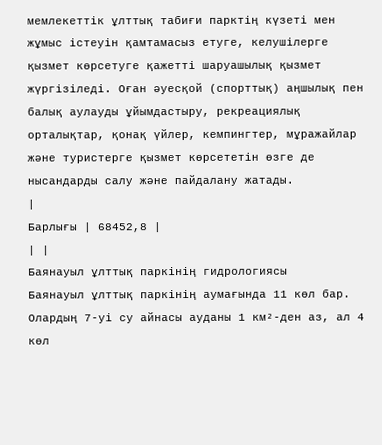мемлекеттік ұлттық табиғи парктің күзеті мен жұмыс істеуін қамтамасыз етуге, келушілерге қызмет көрсетуге қажетті шаруашылық қызмет жүргізіледі. Оған әуесқой (спорттық) аңшылық пен балық аулауды ұйымдастыру, рекреациялық орталықтар, қонақ үйлер, кемпингтер, мұражайлар және туристерге қызмет көрсететін өзге де нысандарды салу және пайдалану жатады.
|
Барлығы | 68452,8 |
| |
Баянауыл ұлттық паркінің гидрологиясы
Баянауыл ұлттық паркінің аумағында 11 көл бар. Олардың 7-уі су айнасы ауданы 1 км²-ден аз, ал 4 көл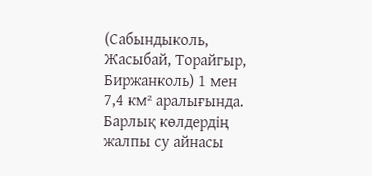(Сабындыколь, Жасыбай, Торайгыр, Биржанколь) 1 мен 7,4 км² аралығында. Барлық көлдердің жалпы су айнасы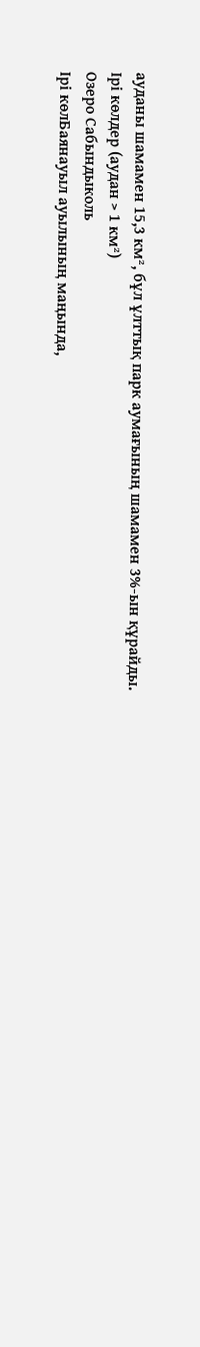ауданы шамамен 15,3 км², бұл ұлттық парк аумағының шамамен 3%-ын құрайды.
Ірі көлдер (аудан > 1 км²)
Озеро Сабындыколь
Ірі көлБаянауыл ауылының маңында,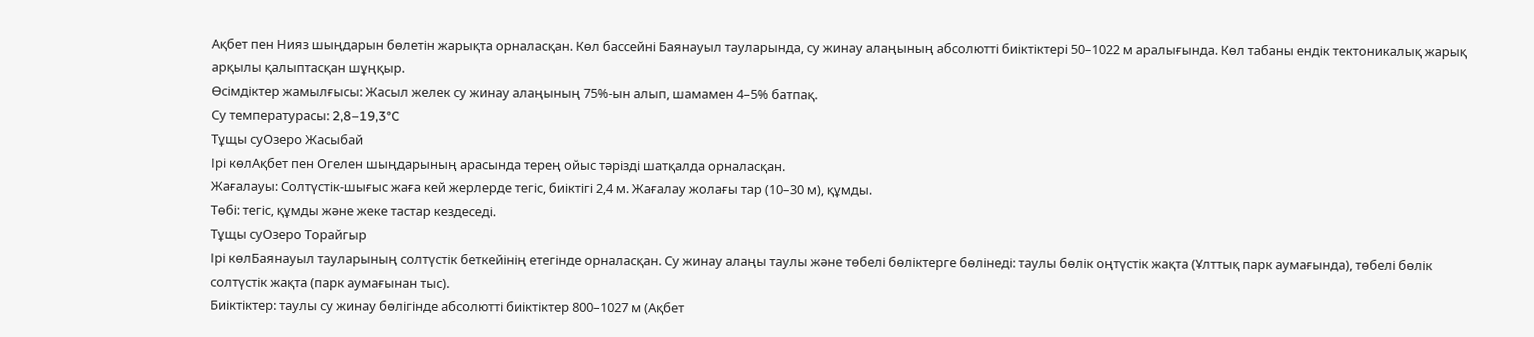Ақбет пен Нияз шыңдарын бөлетін жарықта орналасқан. Көл бассейні Баянауыл тауларында, су жинау алаңының абсолютті биіктіктері 50–1022 м аралығында. Көл табаны ендік тектоникалық жарық арқылы қалыптасқан шұңқыр.
Өсімдіктер жамылғысы: Жасыл желек су жинау алаңының 75%-ын алып, шамамен 4–5% батпақ.
Су температурасы: 2,8–19,3°C
Тұщы суОзеро Жасыбай
Ірі көлАқбет пен Огелен шыңдарының арасында терең ойыс тәрізді шатқалда орналасқан.
Жағалауы: Солтүстік-шығыс жаға кей жерлерде тегіс, биіктігі 2,4 м. Жағалау жолағы тар (10–30 м), құмды.
Төбі: тегіс, құмды және жеке тастар кездеседі.
Тұщы суОзеро Торайгыр
Ірі көлБаянауыл тауларының солтүстік беткейінің етегінде орналасқан. Су жинау алаңы таулы және төбелі бөліктерге бөлінеді: таулы бөлік оңтүстік жақта (Ұлттық парк аумағында), төбелі бөлік солтүстік жақта (парк аумағынан тыс).
Биіктіктер: таулы су жинау бөлігінде абсолютті биіктіктер 800–1027 м (Ақбет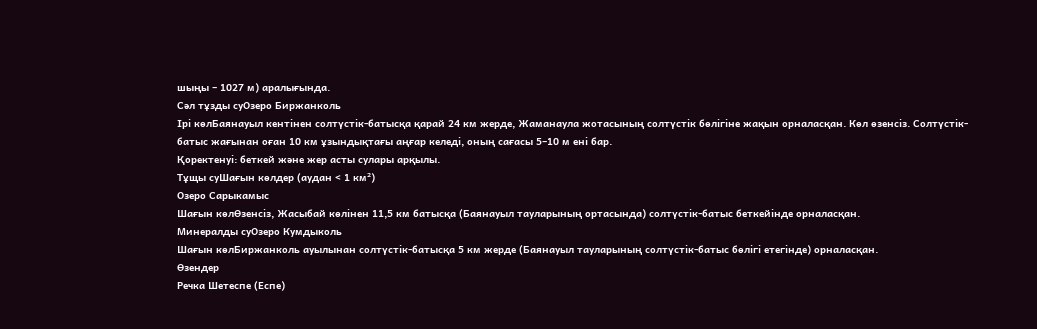шыңы – 1027 м) аралығында.
Сәл тұзды суОзеро Биржанколь
Ірі көлБаянауыл кентінен солтүстік-батысқа қарай 24 км жерде, Жаманаула жотасының солтүстік бөлігіне жақын орналасқан. Көл өзенсіз. Солтүстік-батыс жағынан оған 10 км ұзындықтағы аңғар келеді, оның сағасы 5–10 м ені бар.
Қоректенуі: беткей және жер асты сулары арқылы.
Тұщы суШағын көлдер (аудан < 1 км²)
Озеро Сарыкамыс
Шағын көлӨзенсіз, Жасыбай көлінен 11,5 км батысқа (Баянауыл тауларының ортасында) солтүстік-батыс беткейінде орналасқан.
Минералды суОзеро Кумдыколь
Шағын көлБиржанколь ауылынан солтүстік-батысқа 5 км жерде (Баянауыл тауларының солтүстік-батыс бөлігі етегінде) орналасқан.
Өзендер
Речка Шетеспе (Еспе)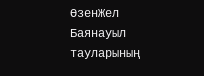ӨзенЖел Баянауыл тауларының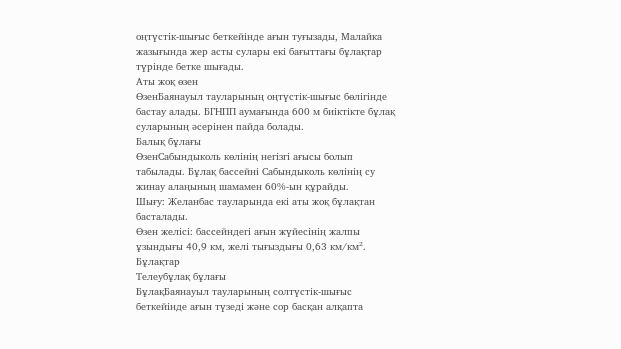оңтүстік-шығыс беткейінде ағын туғызады, Малайка жазығында жер асты сулары екі бағыттағы бұлақтар түрінде бетке шығады.
Аты жоқ өзен
ӨзенБаянауыл тауларының оңтүстік-шығыс бөлігінде бастау алады. БГНПП аумағында 600 м биіктікте бұлақ суларының әсерінен пайда болады.
Балық бұлағы
ӨзенСабындыколь көлінің негізгі ағысы болып табылады. Бұлақ бассейні Сабындыколь көлінің су жинау алаңының шамамен 60%-ын құрайды.
Шығу: Желанбас тауларында екі аты жоқ бұлақтан басталады.
Өзен желісі: бассейндегі ағын жүйесінің жалпы ұзындығы 40,9 км, желі тығыздығы 0,63 км/км².
Бұлақтар
Телеубұлақ бұлағы
БұлақБаянауыл тауларының солтүстік-шығыс беткейінде ағын түзеді және сор басқан алқапта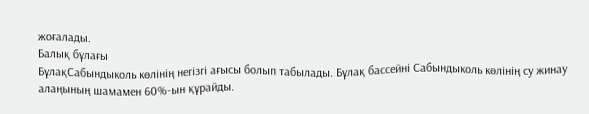жоғалады.
Балық бұлағы
БұлақСабындыколь көлінің негізгі ағысы болып табылады. Бұлақ бассейні Сабындыколь көлінің су жинау алаңының шамамен 60%-ын құрайды.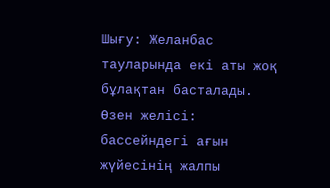Шығу: Желанбас тауларында екі аты жоқ бұлақтан басталады.
Өзен желісі: бассейндегі ағын жүйесінің жалпы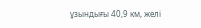ұзындығы 40,9 км, желі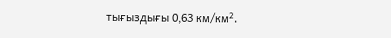тығыздығы 0,63 км/км².